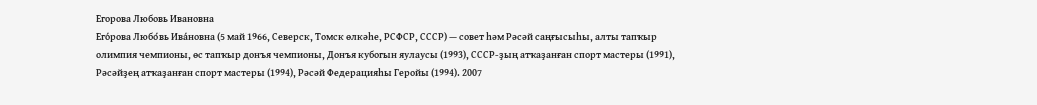Егорова Любовь Ивановна
Его́рова Любо́вь Ива́новна (5 май 1966, Северск, Томск өлкәһе, РСФСР, СССР) — совет һәм Рәсәй саңғысыһы, алты тапҡыр олимпия чемпионы, өс тапҡыр донъя чемпионы, Донъя кубогын яулаусы (1993), СССР-ҙың атҡаҙанған спорт мастеры (1991), Рәсәйҙең атҡаҙанған спорт мастеры (1994), Рәсәй Федерацияһы Геройы (1994). 2007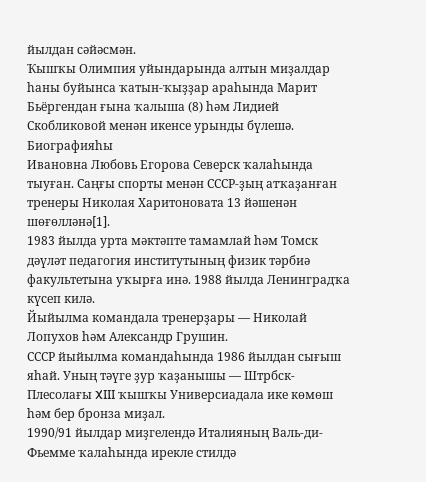йылдан сәйәсмән.
Ҡышҡы Олимпия уйындарында алтын миҙалдар һаны буйынса ҡатын-ҡыҙҙар араһында Марит Бьёргендан ғына ҡалыша (8) һәм Лидией Скобликовой менән икенсе урынды бүлешә.
Биографияһы
Ивановна Любовь Егорова Северск ҡалаһында тыуған. Саңғы спорты менән СССР-ҙың атҡаҙанған тренеры Николая Харитоновата 13 йәшенән шөғөлләнә[1].
1983 йылда урта мәктәпте тамамлай һәм Томск дәүләт педагогия институтының физик тәрбиә факультетына уҡырға инә. 1988 йылда Ленинградҡа күсеп килә.
Йыйылма командала тренерҙары — Николай Лопухов һәм Александр Грушин.
СССР йыйылма командаһында 1986 йылдан сығыш яһай. Уның тәүге ҙур ҡаҙанышы — Штрбск-Плесолағы XIII ҡышҡы Универсиадала ике көмөш һәм бер бронза миҙал.
1990/91 йылдар миҙгелендә Италияның Валь-ди-Фьемме ҡалаһында ирекле стилдә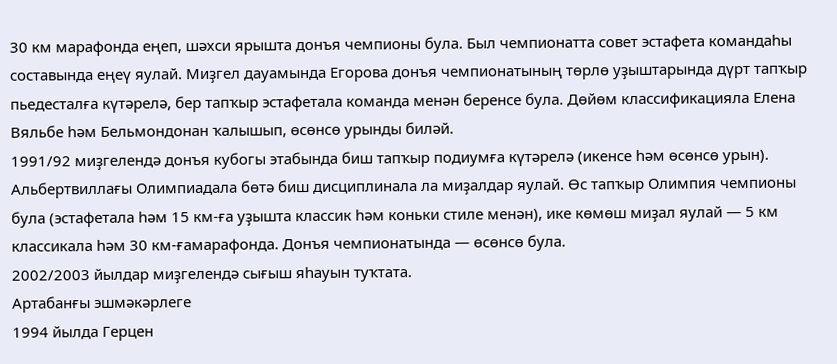30 км марафонда еңеп, шәхси ярышта донъя чемпионы була. Был чемпионатта совет эстафета командаһы составында еңеү яулай. Миҙгел дауамында Егорова донъя чемпионатының төрлө уҙыштарында дүрт тапҡыр пьедесталға күтәрелә, бер тапҡыр эстафетала команда менән беренсе була. Дөйөм классификацияла Елена Вяльбе һәм Бельмондонан ҡалышып, өсөнсө урынды биләй.
1991/92 миҙгелендә донъя кубогы этабында биш тапҡыр подиумға күтәрелә (икенсе һәм өсөнсө урын). Альбертвиллағы Олимпиадала бөтә биш дисциплинала ла миҙалдар яулай. Өс тапҡыр Олимпия чемпионы була (эстафетала һәм 15 км-ға уҙышта классик һәм коньки стиле менән), ике көмөш миҙал яулай — 5 км классикала һәм 30 км-ғамарафонда. Донъя чемпионатында — өсөнсө була.
2002/2003 йылдар миҙгелендә сығыш яһауын туҡтата.
Артабанғы эшмәкәрлеге
1994 йылда Герцен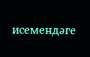исемендәге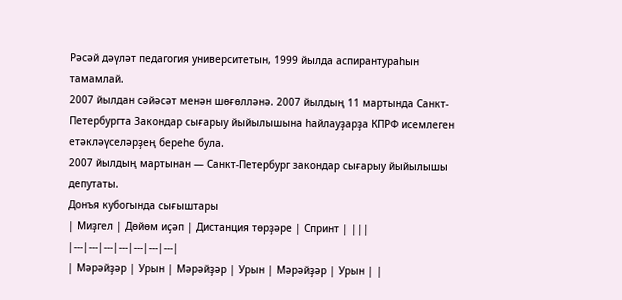Рәсәй дәүләт педагогия университетын, 1999 йылда аспирантураһын тамамлай.
2007 йылдан сәйәсәт менән шөғөлләнә. 2007 йылдың 11 мартында Санкт-Петербургта Закондар сығарыу йыйылышына һайлауҙарҙа КПРФ исемлеген етәкләүселәрҙең береһе була.
2007 йылдың мартынан — Санкт-Петербург закондар сығарыу йыйылышы депутаты.
Донъя кубогында сығыштары
| Миҙгел | Дөйөм иҫәп | Дистанция төрҙәре | Спринт | |||
|---|---|---|---|---|---|---|
| Мәрәйҙәр | Урын | Мәрәйҙәр | Урын | Мәрәйҙәр | Урын | |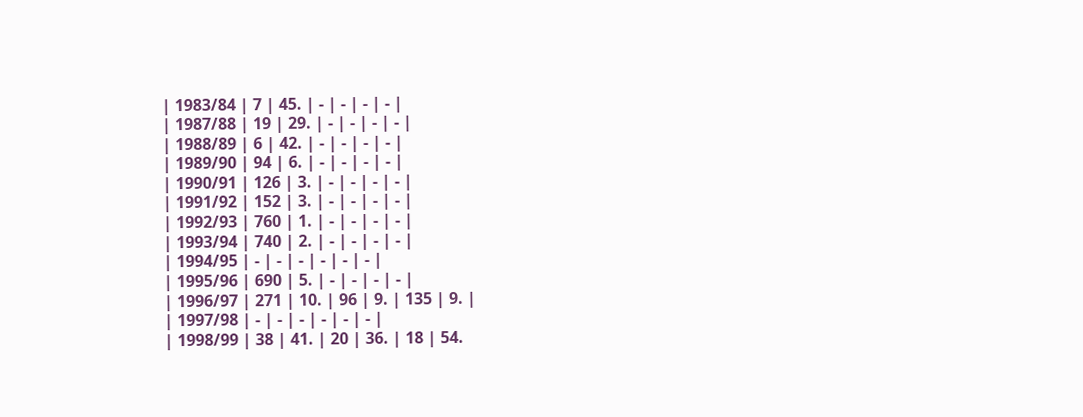| 1983/84 | 7 | 45. | - | - | - | - |
| 1987/88 | 19 | 29. | - | - | - | - |
| 1988/89 | 6 | 42. | - | - | - | - |
| 1989/90 | 94 | 6. | - | - | - | - |
| 1990/91 | 126 | 3. | - | - | - | - |
| 1991/92 | 152 | 3. | - | - | - | - |
| 1992/93 | 760 | 1. | - | - | - | - |
| 1993/94 | 740 | 2. | - | - | - | - |
| 1994/95 | - | - | - | - | - | - |
| 1995/96 | 690 | 5. | - | - | - | - |
| 1996/97 | 271 | 10. | 96 | 9. | 135 | 9. |
| 1997/98 | - | - | - | - | - | - |
| 1998/99 | 38 | 41. | 20 | 36. | 18 | 54.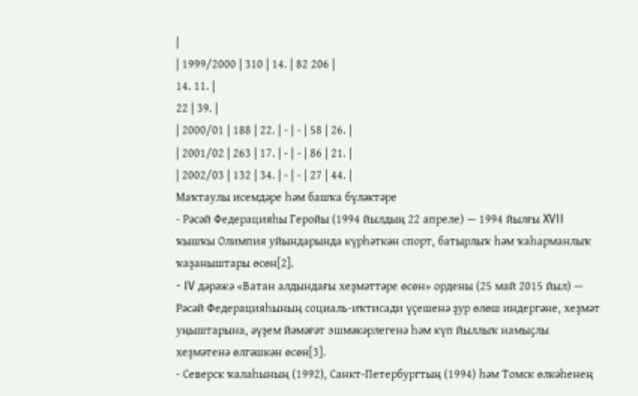|
| 1999/2000 | 310 | 14. | 82 206 |
14. 11. |
22 | 39. |
| 2000/01 | 188 | 22. | - | - | 58 | 26. |
| 2001/02 | 263 | 17. | - | - | 86 | 21. |
| 2002/03 | 132 | 34. | - | - | 27 | 44. |
Маҡтаулы исемдәре һәм башҡа бүләктәре
- Рәсәй Федерацияһы Геройы (1994 йылдың 22 апреле) — 1994 йылғы XVII ҡышҡы Олимпия уйындарында күрһәткән спорт, батырлыҡ һәм ҡаһарманлыҡ ҡаҙаныштары өсөн[2].
- IV дәрәжә «Ватан алдындағы хеҙмәттәре өсөн» ордены (25 май 2015 йыл) — Рәсәй Федерацияһының социаль-иҡтисади үҫешенә ҙур өлөш индергәне, хеҙмәт уңыштарына, әүҙем йәмәғәт эшмәкәрлегенә һәм күп йыллыҡ намыҫлы хеҙмәтенә өлгәшкән өсөн[3].
- Северск ҡалаһының (1992), Санкт-Петербургтың (1994) һәм Томск өлкәһенең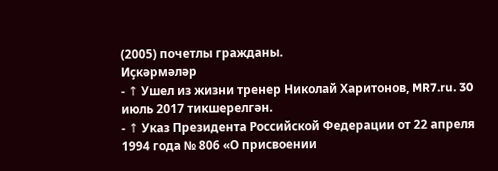(2005) почетлы гражданы.
Иҫкәрмәләр
- ↑ Ушел из жизни тренер Николай Харитонов, MR7.ru. 30 июль 2017 тикшерелгән.
- ↑ Указ Президента Российской Федерации от 22 апреля 1994 года № 806 «О присвоении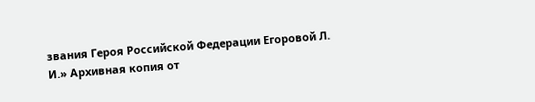звания Героя Российской Федерации Егоровой Л. И.» Архивная копия от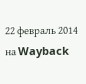22 февраль 2014 на Wayback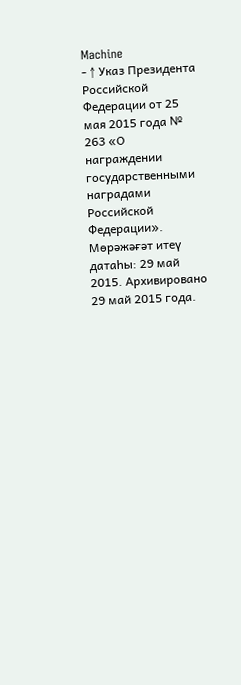Machine
- ↑ Указ Президента Российской Федерации от 25 мая 2015 года № 263 «О награждении государственными наградами Российской Федерации». Мөрәжәғәт итеү датаһы: 29 май 2015. Архивировано 29 май 2015 года.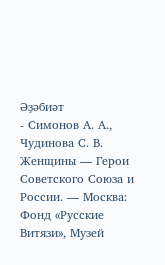Әҙәбиәт
- Симонов А. А., Чудинова С. В. Женщины — Герои Советского Союза и России. — Москва: Фонд «Русские Витязи», Музей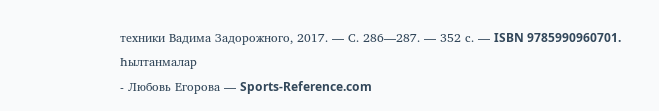техники Вадима Задорожного, 2017. — С. 286—287. — 352 с. — ISBN 9785990960701.
Һылтанмалар
- Любовь Егорова — Sports-Reference.com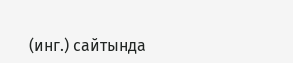(инг.) сайтында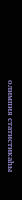олимпия статистикаһы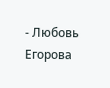- Любовь Егорова